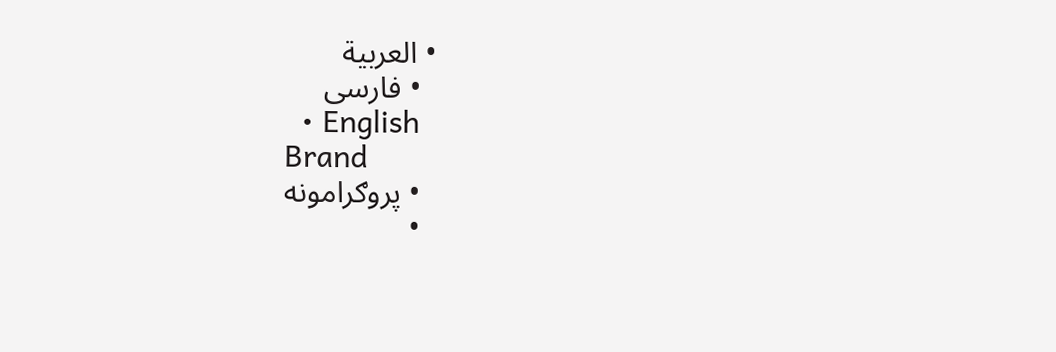• العربية
  • فارسی
  • English
Brand
  • پروګرامونه
  •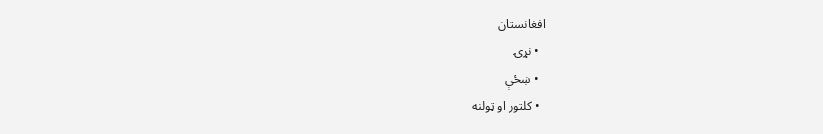افغانستان
  • نړۍ
  • ښځې
  • کلتور او ټولنه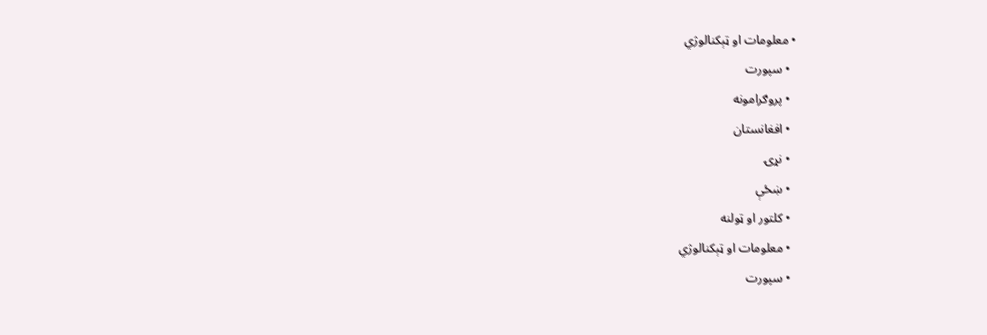• معلومات او ټېکنالوژي
  • سپورت
  • پروګرامونه
  • افغانستان
  • نړۍ
  • ښځې
  • کلتور او ټولنه
  • معلومات او ټېکنالوژي
  • سپورت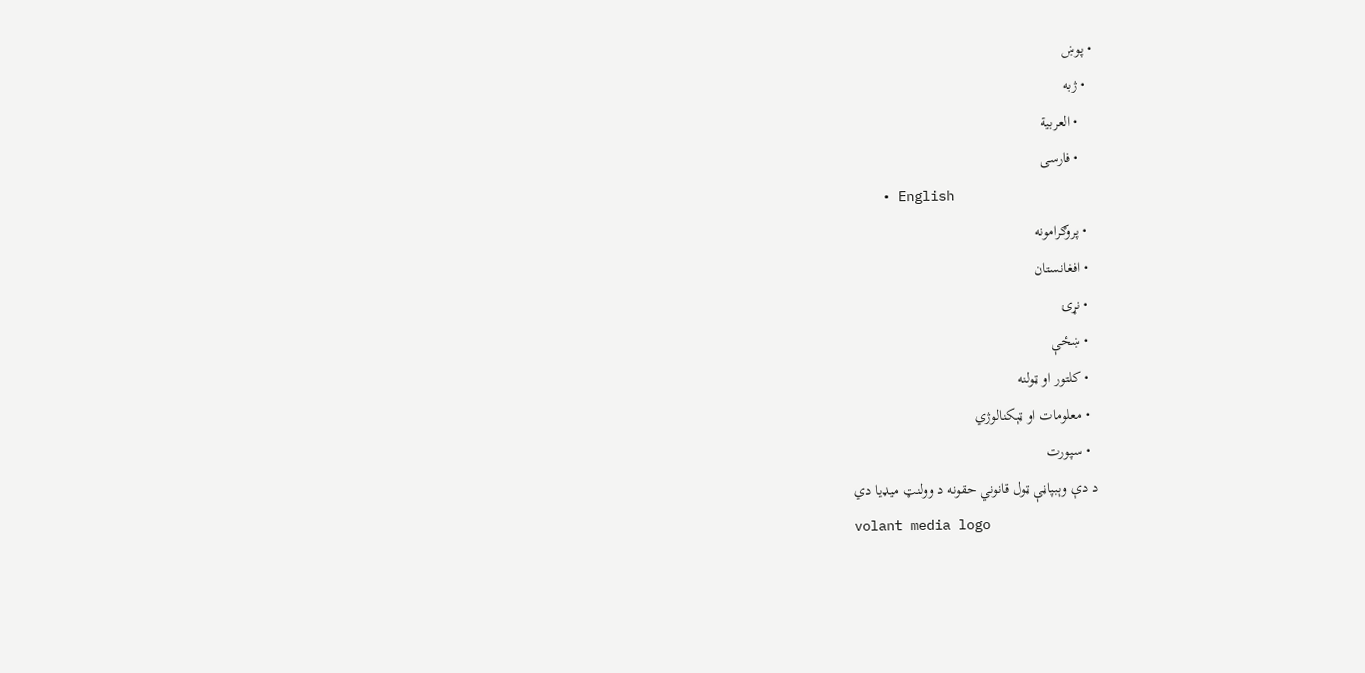• پوښ
  • ژبه
    • العربية
    • فارسی
    • English
  • پروګرامونه
  • افغانستان
  • نړۍ
  • ښځې
  • کلتور او ټولنه
  • معلومات او ټېکنالوژي
  • سپورت
د دې وېبپاڼې ټول قانوني حقونه د وولنټ میډیا دي
volant media logo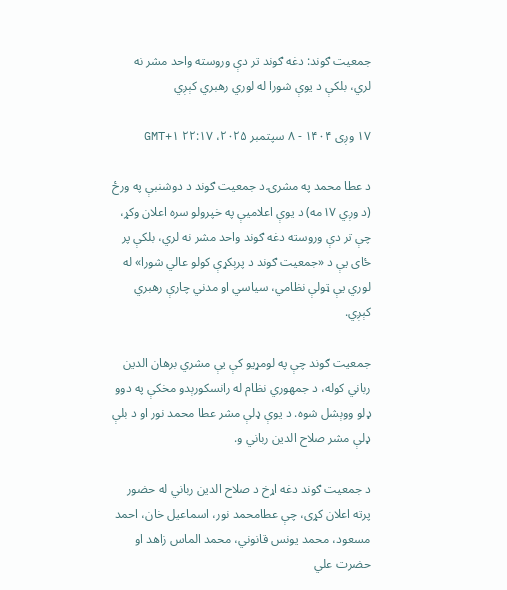جمعیت ګوند: دغه ګوند تر دې وروسته واحد مشر نه لري، بلکې د یوې شورا له لوري رهبري کېږي

۱۷ وږی ۱۴۰۴ - ۸ سپتمبر ۲۰۲۵، ۲۲:۱۷ GMT+۱

د عطا محمد په مشرۍ د جمعیت ګوند د دوشنبې په ورځ (د وږي ۱۷مه) د یوې اعلامیې په خپرولو سره اعلان وکړ، چې تر دې وروسته دغه ګوند واحد مشر نه لري، بلکې پر ځای یې د «جمعیت ګوند د پرېکړې کولو عالي شورا» له لوري یې ټولې نظامي، سیاسي او مدني چارې رهبري کېږي.

جمعیت ګوند چې په لومړیو کې یې مشري برهان الدین رباني کوله، د جمهوري نظام له رانسکورېدو مخکې په دوو ډلو ووېشل شوه. د یوې ډلې مشر عطا محمد نور او د بلې ډلې مشر صلاح الدین رباني و.

د جمعیت ګوند دغه اړخ د صلاح الدین رباني له حضور پرته اعلان کړی، چې عطامحمد نور، اسماعیل خان، احمد مسعود، محمد یونس قانوني، محمد الماس زاهد او حضرت علي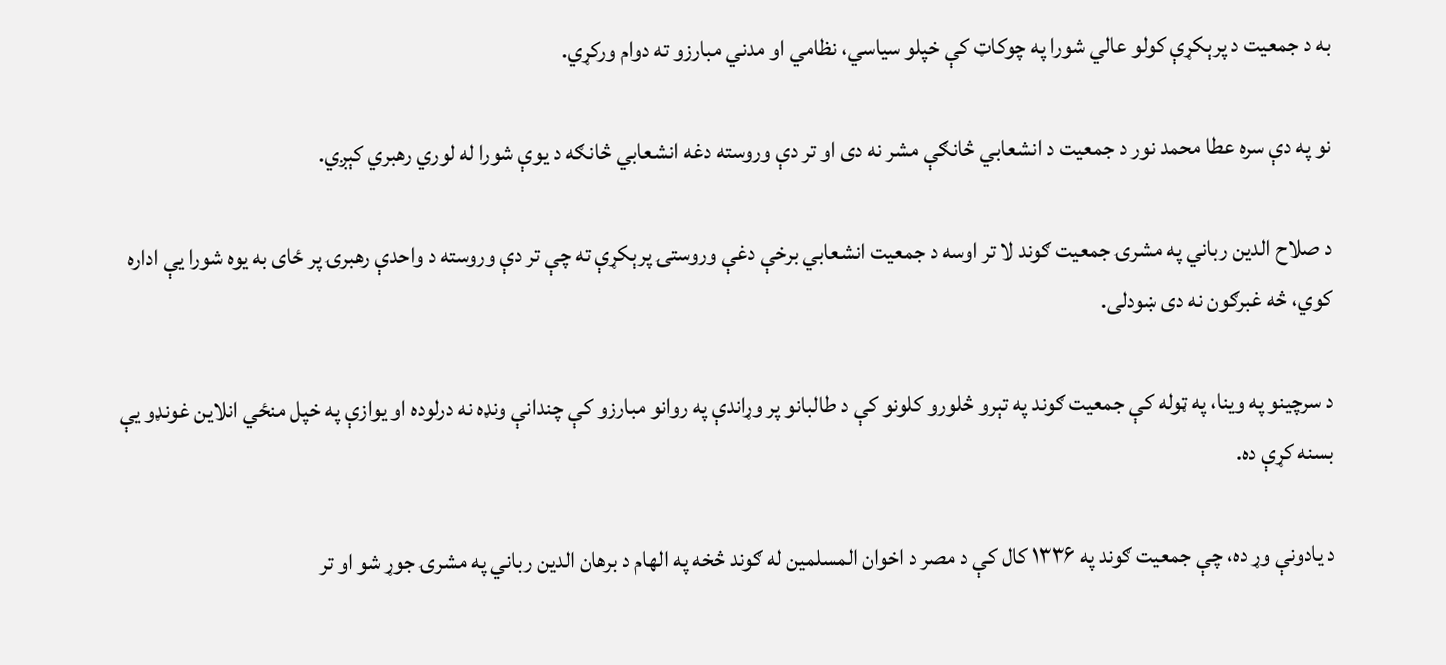به د جمعیت د پرېکړې کولو عالي شورا په چوکاټ کې خپلو سیاسي، نظامي او مدني مبارزو ته دوام ورکړي.

نو په دې سره عطا محمد نور د جمعیت د انشعابي څانګې مشر نه دی او تر دې وروسته دغه انشعابي څانګه د یوې شورا له لوري رهبري کېږي.

د صلاح الدین رباني په مشرۍ جمعیت ګوند لا تر اوسه د جمعیت انشعابي برخې دغې وروستۍ پرېکړې ته چې تر دې وروسته د واحدې رهبرۍ پر ځای به یوه شورا یې اداره کوي، څه غبرګون نه دی ښودلی.

د سرچینو په وینا، په ټوله کې جمعیت ګوند په تېرو څلورو کلونو کې د طالبانو پر وړاندې په روانو مبارزو کې چندانې ونډه نه درلوده او یوازې په خپل منځي انلاین غونډو یې بسنه کړې ده.

د یادونې وړ ده، چې جمعیت ګوند په ۱۳۳۶ کال کې د مصر د اخوان المسلمین له ګوند څخه په الهام د برهان الدین رباني په مشرۍ جوړ شو او تر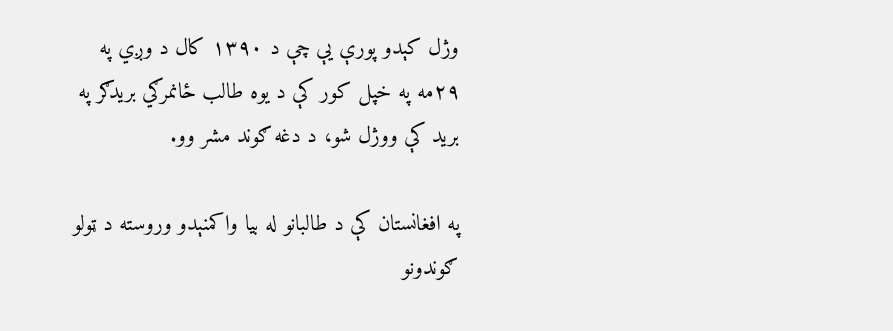وژل کېدو پورې یې چې د ۱۳۹۰ کال د وږي په ۲۹مه په خپل کور کې د یوه طالب ځانمرګي بریدګر په برید کې ووژل شو، د دغه ګوند مشر وو.

په افغانستان کې د طالبانو له بیا واکمنېدو وروسته د ټولو ګوندونو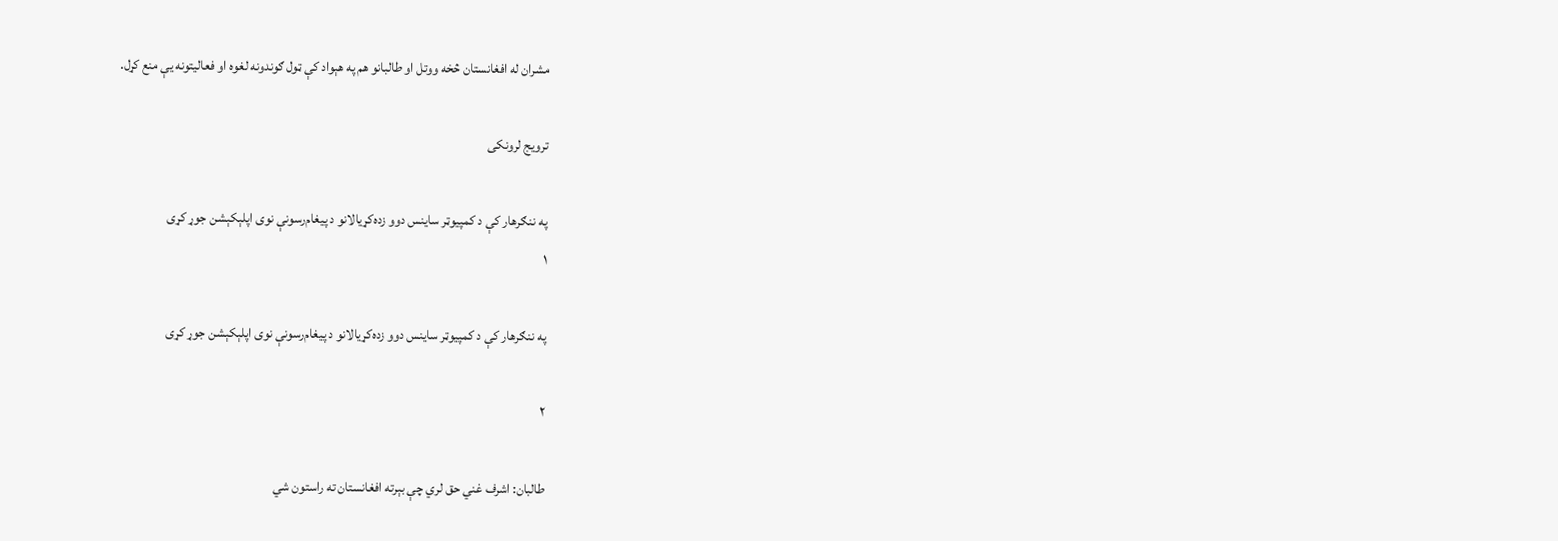مشران له افغانستان څخه ووتل او طالبانو هم په هېواد کې ټول ګوندونه لغوه او فعالیتونه یې منع کړل.

ترویج لرونکی

په ننګرهار کې د کمپیوټر ساینس دوو زده‌کړیالانو د پیغام‌رسونې نوی اپلېکېشن جوړ کړی
۱

په ننګرهار کې د کمپیوټر ساینس دوو زده‌کړیالانو د پیغام‌رسونې نوی اپلېکېشن جوړ کړی

۲

طالبان: اشرف غني حق لري چې بېرته افغانستان ته راستون شي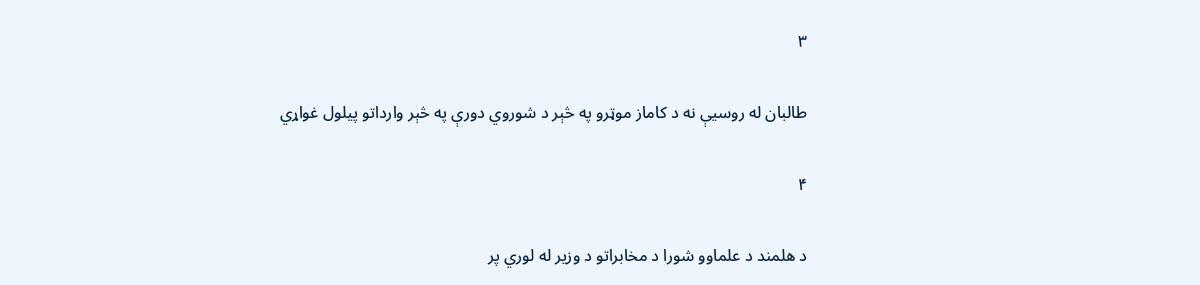۳

طالبان له روسیې نه د کاماز موټرو په څېر د شوروي دورې په څېر وارداتو پیلول غواړي

۴

د هلمند د علماوو شورا د مخابراتو د وزیر له لوري پر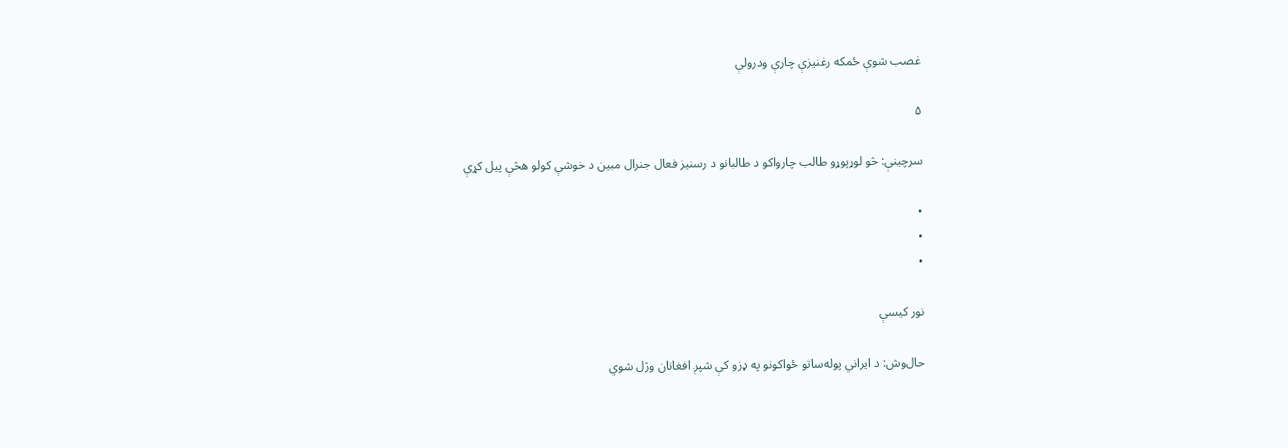غصب شوې ځمکه رغنیزې چارې ودرولې

۵

سرچینې: څو لوړپوړو طالب چارواکو د طالبانو د رسنیز فعال جنرال مبین د خوشې کولو هڅې پیل کړې

•
•
•

نور کیسې

حال‌وش: د ایراني پوله‌ساتو ځواکونو په ډزو کې شپږ افغانان وژل شوي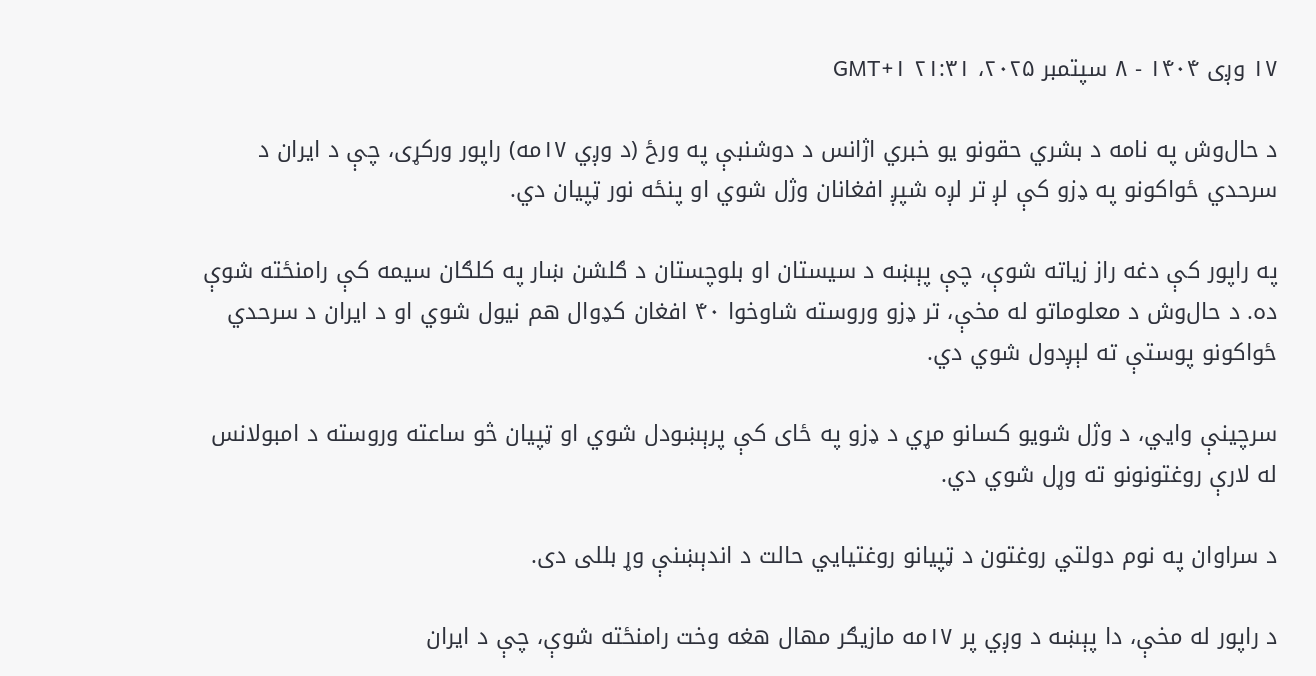۱۷ وږی ۱۴۰۴ - ۸ سپتمبر ۲۰۲۵، ۲۱:۳۱ GMT+۱

د حال‌وش په نامه د بشري حقونو یو خبري اژانس د دوشنبې په ورځ (د وږي ۱۷مه) راپور ورکړی، چې د ایران د سرحدي ځواکونو په ډزو کې لږ تر لږه شپږ افغانان وژل شوي او پنځه نور ټپیان دي.

په راپور کې دغه راز زیاته شوې، چې پېښه د سیستان او بلوچستان د ګلشن ښار په کلګان سیمه کې رامنځته شوې ده. د حال‌وش د معلوماتو له مخې، تر ډزو وروسته شاوخوا ۴۰ افغان کډوال هم نیول شوي او د ایران د سرحدي ځواکونو پوستې ته لېږدول شوي دي.

سرچینې وايي، د وژل شویو کسانو مړي د ډزو په ځای کې پرېښودل شوي او ټپیان څو ساعته وروسته د امبولانس له لارې روغتونونو ته وړل شوي دي.

د سراوان په نوم دولتي روغتون د ټپيانو روغتیايي حالت د اندېښنې وړ بللی دی.

د راپور له مخې، دا پېښه د وږي پر ۱۷مه مازیګر مهال هغه وخت رامنځته شوې، چې د ایران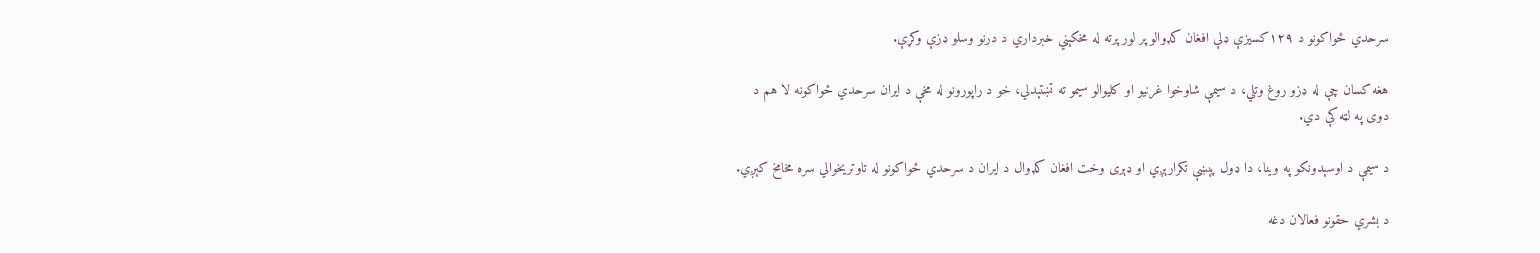سرحدي ځواکونو د ۱۲۹کسیزې ډلې افغان کډوالو پر لور پرته له مخکېني خبرداري د درنو وسلو ډزې وکړې.

هغه کسان چې له ډزو روغ وتلي، د سیمې شاوخوا غرنیو او کلیوالو سیمو ته تښتېدلي، خو د راپورونو له مخې د ایران سرحدي ځواکونه لا هم د دوی په لټه کې دي.

د سیمې د اوسېدونکو په وینا، دا ډول پېښې تکرارېږي او ډېری وخت افغان کډوال د ایران د سرحدي ځواکونو له تاوتریخوالي سره مخامخ کېږي.

د بشري حقونو فعالان دغه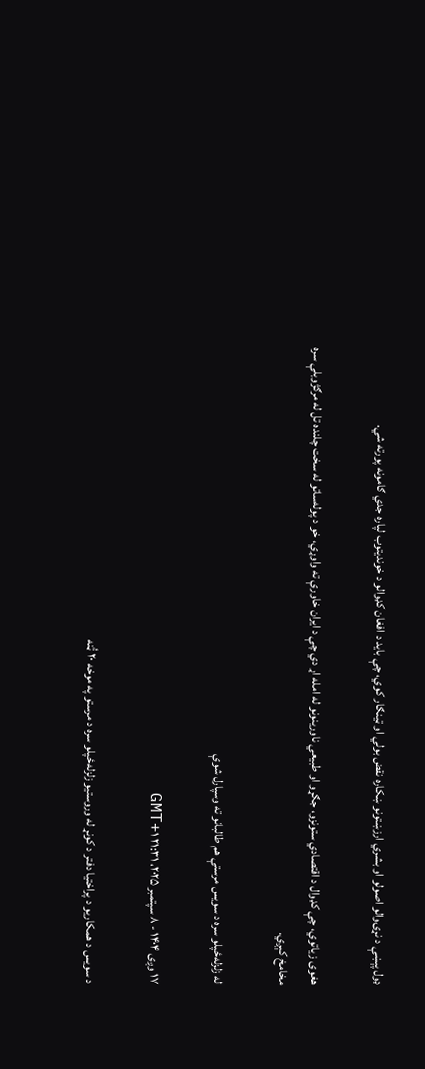ډول پېښې د نړۍوالو اصولو او بشري ارزښتونو ښکاره نقض بولي او ټینګار کوي، چې باید د افغان کډوالو د خوندیتوب لپاره جدي ګامونه پورته شي.

هغوی زیاتوي، چې کډوال د اقتصادي ستونزو، جګړو او طبیعي ناورینونو له امله اړ دي چې د ایران خاورې ته واوړي، خو د پوله‌ساتو له سخت چلنده تل له مرګژوبلې سره مخامخ کېږي.

له زلزله‌ځپلو سره د سویس مرستې هم طالبانو ته وسپارل شوې

۱۷ وږی ۱۴۰۴ - ۸ سپتمبر ۲۰۲۵، ۲۱:۳۱ GMT+۱

د سویس د همکاریو د پراختیا دفتر د کونړ له وروستیو زلزله‌ځپلو سره د مرستو په موخه ۲۰ ټُنه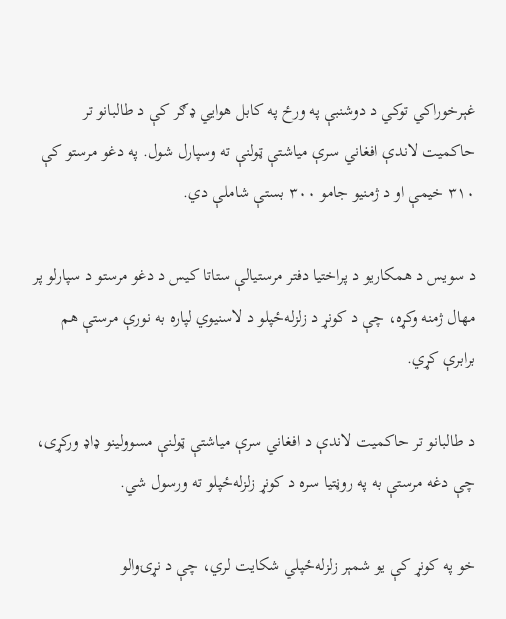غېرخوراکي توکي د دوشنبې په ورځ په کابل هوايي ډګر کې د طالبانو تر حاکمیت لاندې افغاني سرې میاشتې ټولنې ته وسپارل شول. په دغو مرستو کې ۳۱۰ خیمې او د ژمنیو جامو ۳۰۰ بستې شاملې دي.

د سویس د همکاریو د پراختیا دفتر مرستیالې ستاتا کیس د دغو مرستو د سپارلو پر مهال ژمنه وکړه، چې د کونړ د زلزله‌ځپلو د لاسنیوي لپاره به نورې مرستې هم برابرې کړي.

د طالبانو تر حاکمیت لاندې د افغاني سرې میاشتې ټولنې مسوولینو ډاډ ورکړی، چې دغه مرستې به په روڼتیا سره د کونړ زلزله‌ځپلو ته ورسول شي.

خو په کونړ کې یو شمېر زلزله‌ځپلي شکایت لري، چې د نړۍوالو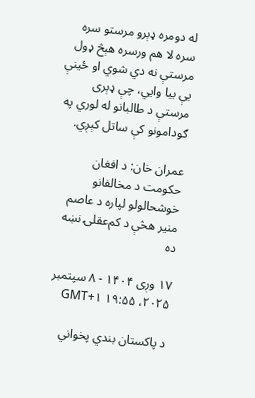له دومره ډېرو مرستو سره سره لا هم ورسره هېڅ ډول مرستې نه دي شوي او ځینې یې بیا وايي، چې ډېری مرستې د طالبانو له لوري په ګودامونو کې ساتل کېږي.

عمران خان: د افغان حکومت د مخالفانو خوشحالولو لپاره د عاصم منیر هڅې د کم‌عقلۍ نښه ده

۱۷ وږی ۱۴۰۴ - ۸ سپتمبر ۲۰۲۵، ۱۹:۵۵ GMT+۱

د پاکستان بندي پخواني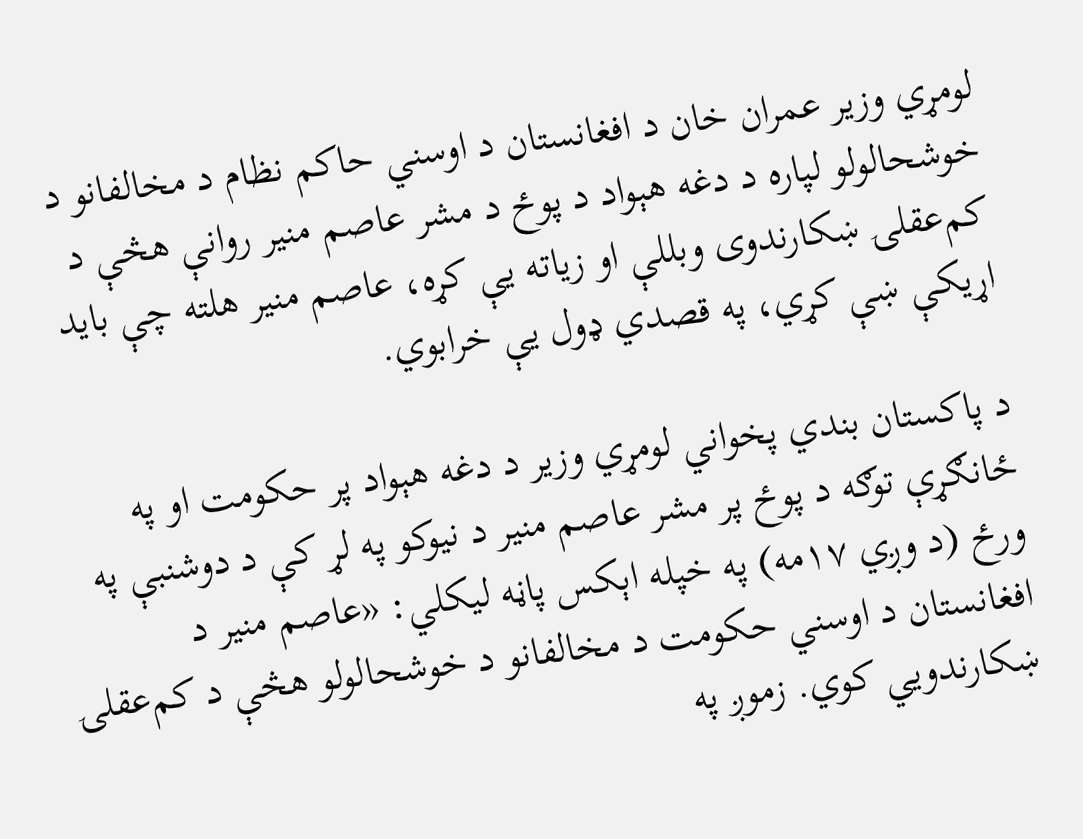لومړي وزیر عمران خان د افغانستان د اوسني حاکم نظام د مخالفانو د خوشحالولو لپاره د دغه هېواد د پوځ د مشر عاصم منیر روانې هڅې د کم‌عقلۍ ښکارندوی وبللې او زیاته یې کړه، عاصم منیر هلته چې باید اړیکې ښې کړي، په قصدي ډول یې خرابوي.

د پاکستان بندي پخواني لومړي وزیر د دغه هېواد پر حکومت او په ځانګړې توګه د پوځ پر مشر عاصم منیر د نیوکو په لړ کې د دوشنبې په ورځ (د وږي ۱۷مه) په خپله اېکس پاڼه لیکلي: «عاصم منیر د افغانستان د اوسني حکومت د مخالفانو د خوشحالولو هڅې د کم‌عقلۍ ښکارندويي کوي. زموږ په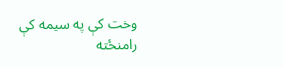وخت کې په سیمه کې رامنځته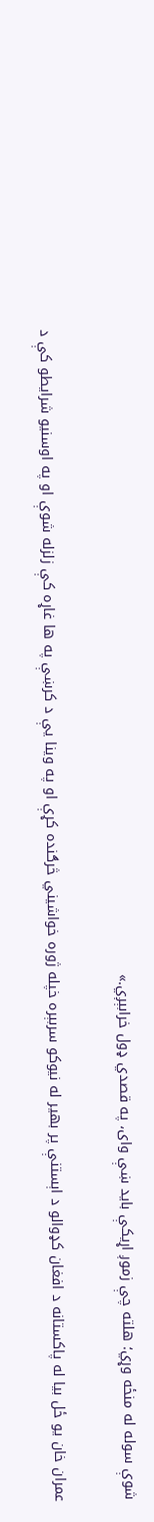شوې سوله له منځه وړي؛ هلته چې زموږ اړیکې باید ښې وای، په قصدي ډول خرابېږي.»

عمران خان یو ځل بیا له پاکستانه د افغان کډوالو د اېستنې پر بهیر له نیوکو سربېره خپله ژوره خواشیني څرګنده کړې او په وینا یې د کرښې په ها غاړه کې زلزله شوې او په اوسنیو شرایطو کې د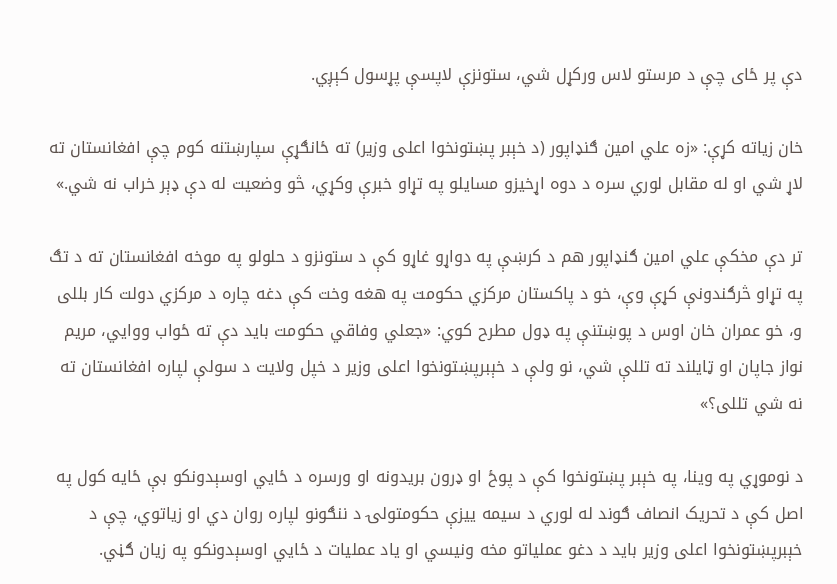دې پر ځای چې د مرستو لاس ورکړل شي، ستونزې لاپسې پړسول کېږي.

خان زیاته کړې: «زه علي امین ګنډاپور (د خېبر پښتونخوا اعلی وزیر) ته ځانګړې سپارښتنه کوم چې افغانستان ته لاړ شي او له مقابل لوري سره د دوه اړخیزو مسایلو په تړاو خبرې وکړي، څو وضعیت له دې ډېر خراب نه شي.»

تر دې مخکې علي امین ګنډاپور هم د کرښې په دواړو غاړو کې د ستونزو د حلولو په موخه افغانستان ته د تګ په تړاو څرګندونې کړې وې، خو د پاکستان مرکزي حکومت په هغه وخت کې دغه چاره د مرکزي دولت کار بللی و، خو عمران خان اوس د پوښتنې په ډول مطرح کوي: «جعلي وفاقي حکومت باید دې ته ځواب ووايي، مریم نواز جاپان او ټایلند ته تللې شي، نو ولې د خېبرپښتونخوا اعلی وزیر د خپل ولایت د سولې لپاره افغانستان ته نه شي تللی؟»

د نوموړي په وینا، په خېبر پښتونخوا کې د پوځ او ډرون بریدونه او ورسره د ځايي اوسېدونکو بې ځایه کول په اصل کې د تحریک انصاف ګوند له لوري د سیمه ییزې حکومتولۍ د ننګونو لپاره روان دي او زیاتوي، چې د خېبرپښتونخوا اعلی وزیر باید د دغو عملیاتو مخه ونیسي او یاد عملیات د ځايي اوسېدونکو په زیان ګڼي.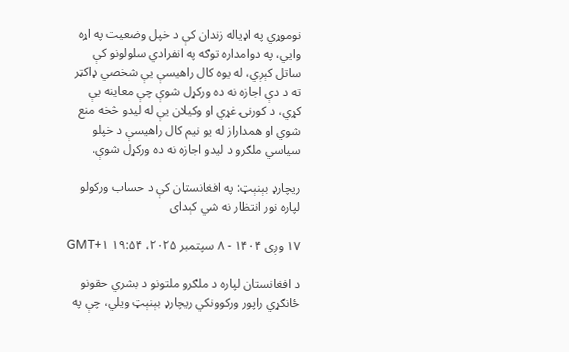نوموړي په اډیاله زندان کې د خپل وضعیت په اړه وايي، په دوامداره توګه په انفرادي سلولونو کې ساتل کېږي، له یوه کال راهیسې یې شخصي ډاکټر ته د دې اجازه نه ده ورکړل شوې چې معاینه یې کړي، د کورنۍ غړي او وکیلان یې له لیدو څخه منع شوي او همداراز له یو نیم کال راهیسې د خپلو سیاسي ملګرو د لیدو اجازه نه ده ورکړل شوې.

ریچارډ بېنېټ: په افغانستان کې د حساب ورکولو لپاره نور انتظار نه شي کېدای

۱۷ وږی ۱۴۰۴ - ۸ سپتمبر ۲۰۲۵، ۱۹:۵۴ GMT+۱

د افغانستان لپاره د ملګرو ملتونو د بشري حقونو ځانګړي راپور ورکوونکي ریچارډ بېنېټ ویلي، چې په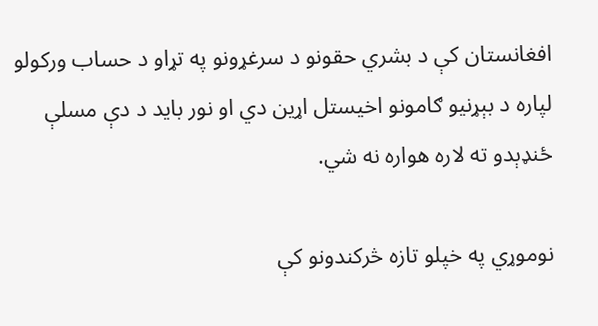افغانستان کې د بشري حقونو د سرغړونو په تړاو د حساب‌ ورکولو لپاره د بېړنيو ګامونو اخیستل اړین دي او نور باید د دې مسلې ځنډېدو ته لاره هواره نه شي.

نوموړي په خپلو تازه څرکندونو کې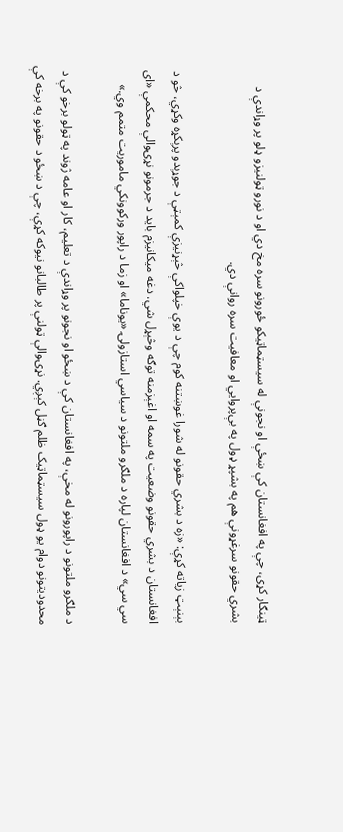ټینګار کړی، چې په افغانستان کې ښځې او نجونې له سیسټماټیکو ځورونو سره مخ دي او د نورو ټولنیزو ډلو پر وړاندې د بشري حقونو سرغړونې هم په بشپړ ډول په بې‌پروايي او معافیت سره روانې دي.

بېنېټ زیاته کړې: «زه د بشري حقونو له شورا غوښتنه کوم چې د یوې خپلواکې څېړنیزې کمېټې د جوړېدو پرېکړه وکړي، څو د افغانستان د بشري حقونو وضعیت په سمه او اغېزمنه توګه وڅېړل شي. دغه میکانیزم باید د جرمونو نړۍوالې محکمې «ای سي سي» د افغانستان لپاره د ملګرو ملتونو د سیاسي استازولۍ «یوناما» او زما د راپور ورکوونکي ماموریت متمم وي.»

د ملګرو ملتونو د راپورونو له مخې، په افغانستان کې د ښځو او نجونو پر وړاندې د تعلیم، کار او عامه ژوند په ټولو برخو کې د محدودیتونو دوام یو ډول سیسټماټیک ظلم ګڼل کېږي. نړۍوالې ټولنې پر طالبانو نیوکه کړې، چې د ښځو د حقونو په برخه کې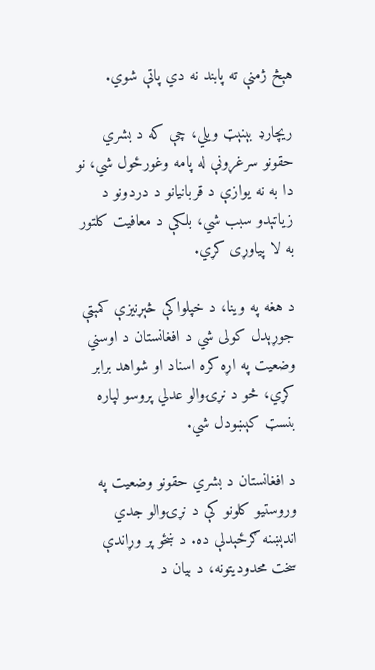هېڅ ژمنې ته پابند نه دي پاتې شوي.

ریچارډ بېنېټ ویلي، چې که د بشري حقونو سرغړونې له پامه وغورځول شي، نو دا به نه یوازې د قربانیانو د دردونو د زیاتېدو سبب شي، بلکې د معافیت کلتور به لا پیاوړی کړي.

د هغه په وینا، د خپلواکې څېړنیزې کمېټې جوړېدل کولی شي د افغانستان د اوسني وضعیت په اړه کره اسناد او شواهد برابر کړي، څو د نړۍوالو عدلي پروسو لپاره بنسټ کېښودل شي.

د افغانستان د بشري حقونو وضعیت په وروستیو کلونو کې د نړۍوالو جدي اندېښنه ګرځېدلې ده. د ښځو پر وړاندې سخت محدودیتونه، د بیان د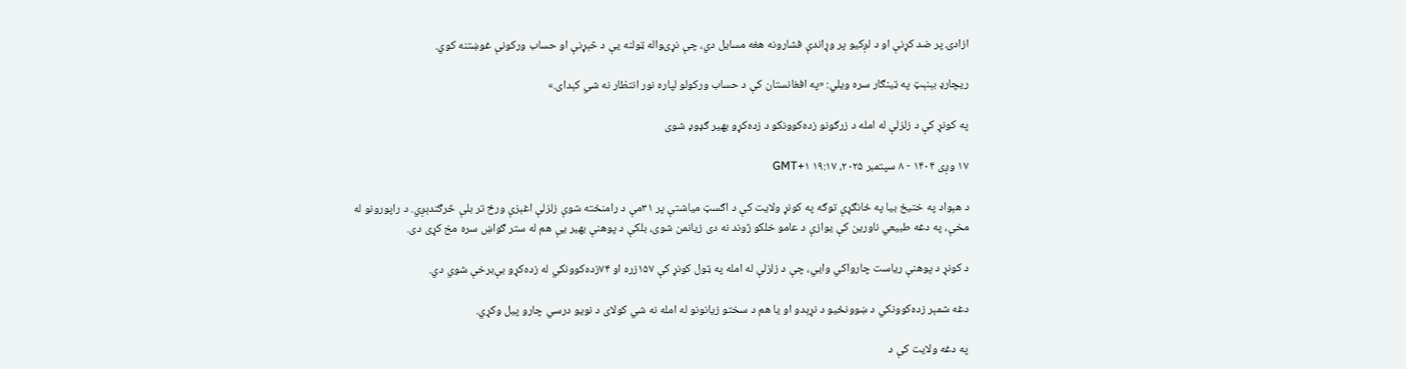ازادۍ پر ضد کړنې او د لږکیو پر وړاندې فشارونه هغه مسایل دي، چې نړۍواله ټولنه یې د څېړنې او حساب‌ ورکونې غوښتنه کوي.

ریچارډ بېنېټ په ټینګار سره ویلي: «په افغانستان کې د حساب‌ ورکولو لپاره نور انتظار نه شي کېدای.»

په کونړ کې د زلزلې له امله د زرګونو زده‌کوونکو د زده‌کړو بهیر ګډوډ شوی

۱۷ وږی ۱۴۰۴ - ۸ سپتمبر ۲۰۲۵، ۱۹:۱۷ GMT+۱

د هېواد په ختیځ بیا په ځانګړې توګه په کونړ ولایت کې د اګسټ میاشتې پر ۳۱مې د رامنځته شوې زلزلې اغېزې ورځ تر بلې څرګندېږي. د راپورونو له مخې، په دغه طبیعي ناورین کې یوازې د عامو خلکو ژوند نه دی زیانمن شوی، بلکې د پوهنې بهیر یې هم له ستر ګواښ سره مخ کړی دی.

د کونړ د پوهنې ریاست چارواکي وايي، چې د زلزلې له امله په ټول کونړ کې ۱۵۷زره او ۷۴زده‌کوونکي له زده‌کړو بې‌برخې شوي دي.

دغه شمېر زده‌کوونکي د ښوونځیو د نړېدو او یا هم د سختو زیانونو له امله نه شي کولای د نویو درسي چارو پیل وکړي.

په دغه ولایت کې د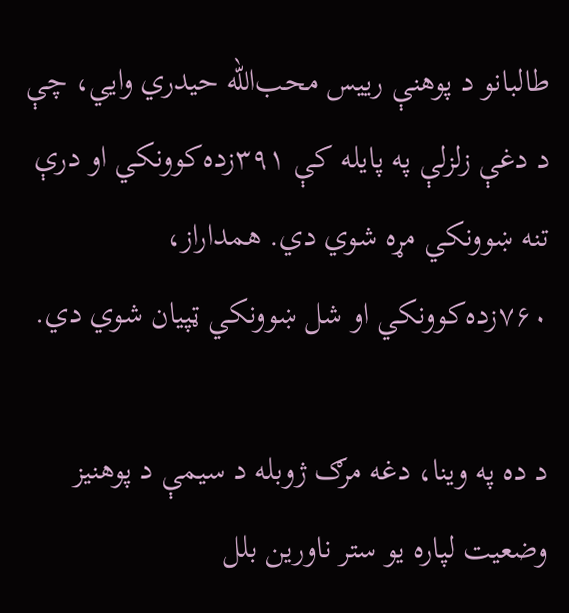طالبانو د پوهنې رییس محب‌الله حیدري وایي، چې د دغې زلزلې په پایله کې ۳۹۱زده‌کوونکي او درې تنه ښوونکي مړه شوي دي. همداراز، ۷۶۰زده‌کوونکي او شل ښوونکي ټپیان شوي دي.

د ده په وینا، دغه مرګ ژوبله د سیمې د پوهنیز وضعیت لپاره یو ستر ناورین بلل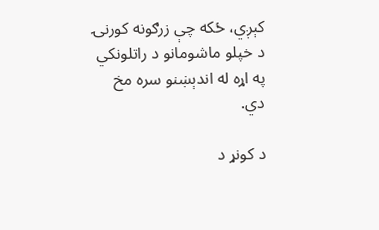کېږي، ځکه چې زرګونه کورنۍ د خپلو ماشومانو د راتلونکي په اړه له اندېښنو سره مخ دي.

د کونړ د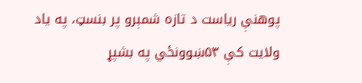پوهنې ریاست د تازه شمېرو پر بنسټ، په یاد ولایت کې ۵۳ښوونځي په بشپړ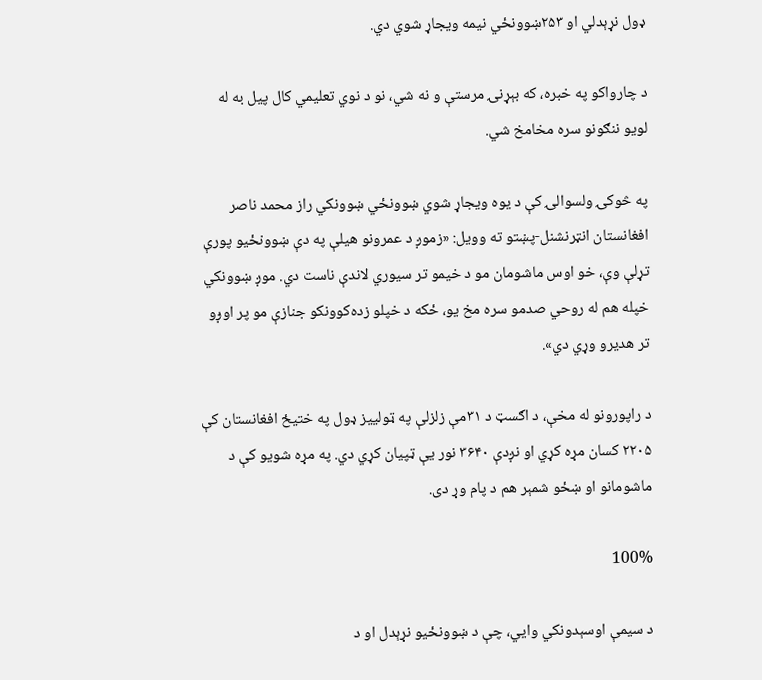ډول نړېدلي او ۲۵۳ښوونځي نیمه ویجاړ شوي دي.

د چارواکو په خبره، که بېړنۍ مرستې و نه شي، نو د نوي تعلیمي کال پیل به له لویو ننګونو سره مخامخ شي.

په څوکۍ ولسوالۍ کې د یوه ویجاړ شوي ښوونځي ښوونکي راز محمد ناصر افغانستان انټرنشنل-پښتو ته وویل: «زموږ د عمرونو هیلې په دې ښوونځیو پورې تړلې وې، خو اوس ماشومان مو د خیمو تر سیوري لاندې ناست دي. موږ ښوونکي خپله هم له روحي صدمو سره مخ یو، ځکه د خپلو زده‌کوونکو جنازې مو پر اوږو تر هدیرو وړي دي».

د راپورونو له مخې، د اګسټ د ۳۱مې زلزلې په ټولییز ډول په ختیځ افغانستان کې ۲۲۰۵ کسان مړه کړي او نږدې ۳۶۴۰ نور یې ټپیان کړي دي. په مړه شویو کې د ماشومانو او ښځو شمېر هم د پام وړ دی.

100%

د سیمې اوسېدونکي وايي، چې د ښوونځیو نړېدل او د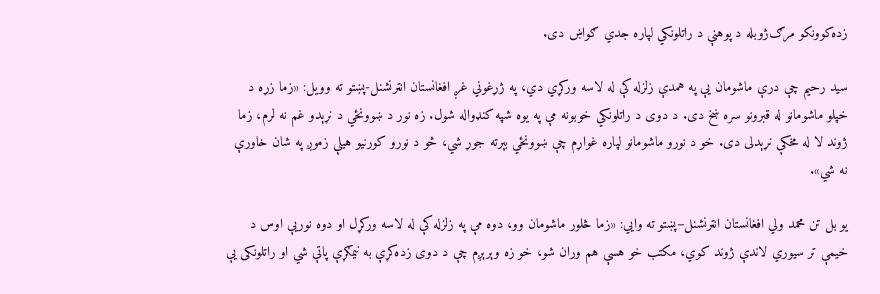زده‌کوونکو مرګ‌ژوبله د پوهنې د راتلونکي لپاره جدي ګواښ دی.

سید رحیم چې درې ماشومان یې په همدې زلزله کې له لاسه ورکړي دي، په ژړغوني غږ افغانستان انټرنشنل-پښتو ته وویل: «زما زړه د خپلو ماشومانو له قبرونو سره ښخ دی. د دوی د راتلونکي خوبونه مې په یوه شپه کنډواله شول. زه نور د ښوونځي د نړېدو غم نه لرم، زما ژوند لا له مخکې نړېدلی دی. خو د نورو ماشومانو لپاره غواړم چې ښوونځي بېرته جوړ شي، څو د نورو کورنیو هیلې زموږ په شان خاورې نه شي».

یو بل تن محمد ولي افغانستان انټرنشنل–پښتو ته وايي: «زما څلور ماشومان وو، دوه مې په زلزله کې له لاسه ورکړل او دوه نوریې اوس د خیمې تر سیوري لاندې ژوند کوي، مکتب خو هسې هم وران شو، خو زه وېرېږم چې د دوی زده‌کړې به نیمګړې پاتې شي او راتلونکی یې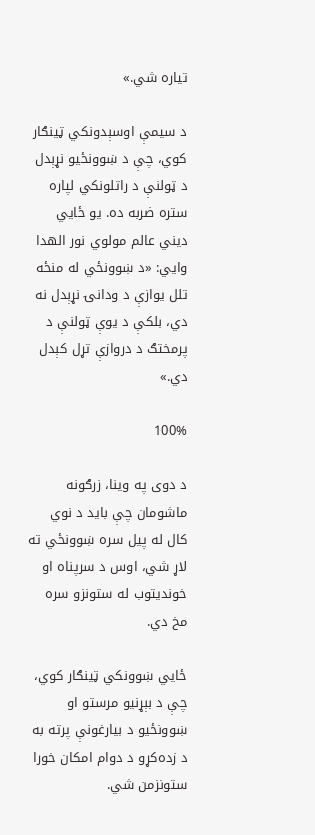تیاره شي.»

د سیمې اوسېدونکي ټینګار کوي، چې د ښوونځیو نړېدل د ټولنې د راتلونکي لپاره ستره ضربه ده. یو ځايي دیني عالم مولوي نور الهدا وایي: «د ښوونځي له منځه تلل یوازې د ودانۍ نړېدل نه دي، بلکې د یوې ټولنې د پرمختګ د دروازې تړل کېدل دي.»

100%

د دوی په وینا، زرګونه ماشومان چې باید د نوي کال له پیل سره ښوونځي ته لاړ شي، اوس د سرپناه او خوندیتوب له ستونزو سره مخ دي.

ځايي ښوونکي ټینګار کوي، چې د بېړنیو مرستو او ښوونځیو د بیارغونې پرته به د زده‌کړو د دوام امکان خورا ستونزمن شي.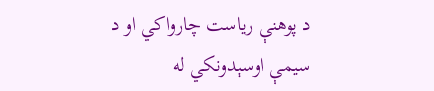د پوهنې ریاست چارواکي او د سیمې اوسېدونکي له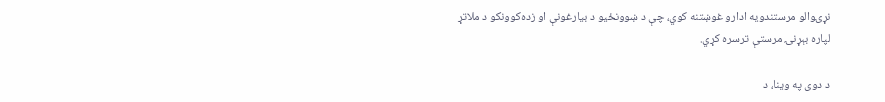نړۍوالو مرستندویه ادارو غوښتنه کوي، چې د ښوونځیو د بیارغونې او زده‌کوونکو د ملاتړ لپاره بېړنۍ مرستې ترسره کړي.

د دوی په وینا، د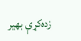زده‌کړې بهیر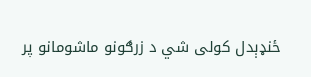ځنډېدل کولی شي د زرګونو ماشومانو پر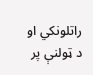راتلونکي او د ټولنې پر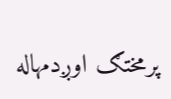پرمختګ اوږدمهاله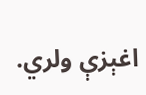اغېزې ولري.